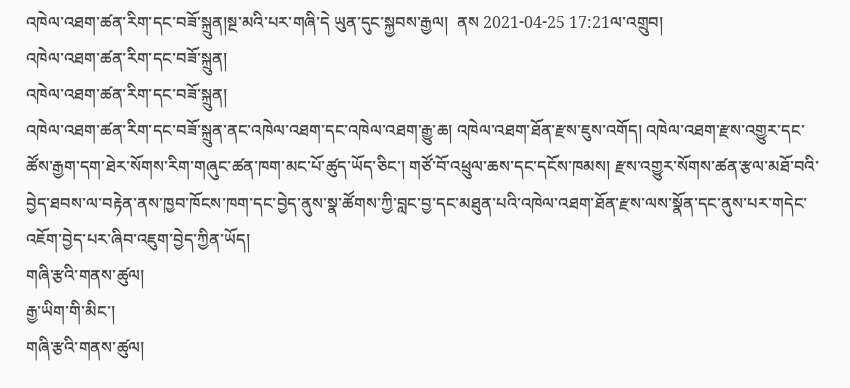འཁེལ་འཐག་ཚན་རིག་དང་བཟོ་སྐྲུན།སྔ་མའི་པར་གཞི་དེ ཡུན་དུང་སྐྱབས་རྒྱལ།  ནས 2021-04-25 17:21ལ་འགྲུབ།
འཁེལ་འཐག་ཚན་རིག་དང་བཟོ་སྐྲུན།
འཁེལ་འཐག་ཚན་རིག་དང་བཟོ་སྐྲུན།
འཁེལ་འཐག་ཚན་རིག་དང་བཟོ་སྐྲུན་ནང་འཁེལ་འཐག་དང་འཁེལ་འཐག་རྒྱུ་ཆ། འཁེལ་འཐག་ཐོན་རྫས་ཇུས་འགོད། འཁེལ་འཐག་རྫས་འགྱུར་དང་ཚོས་རྒྱག་དག་ཐེར་སོགས་རིག་གཞུང་ཚན་ཁག་མང་པོ་ཚུད་ཡོད་ཅིང་། གཙོ་བོ་འཕྲུལ་ཆས་དང་དངོས་ཁམས། རྫས་འགྱུར་སོགས་ཚན་རྩལ་མཐོ་བའི་བྱེད་ཐབས་ལ་བརྟེན་ནས་ཁྱབ་ཁོངས་ཁག་དང་བྱེད་ནུས་སྣ་ཚོགས་ཀྱི་བླང་བྱ་དང་མཐུན་པའི་འཁེལ་འཐག་ཐོན་རྫས་ལས་སྣོན་དང་ནུས་པར་གདེང་འཇོག་བྱེད་པར་ཞིབ་འཇུག་བྱེད་ཀྱིན་ཡོད།
གཞི་རྩའི་གནས་ཚུལ།
རྒྱ་ཡིག་གི་མིང་།
གཞི་རྩའི་གནས་ཚུལ།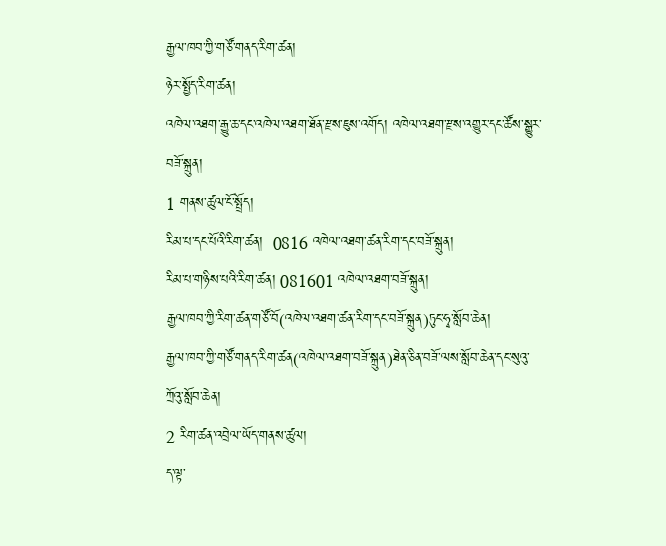རྒྱལ་ཁབ་ཀྱི་གཙོ་གནད་རིག་ཚན།
ཉེར་སྤྱོད་རིག་ཚན།
འཁེལ་འཐག་རྒྱུ་ཆ་དང་འཁེལ་འཐག་ཐོན་རྫས་ཇུས་འགོད། འཁེལ་འཐག་རྫས་འགྱུར་དང་ཚོས་སྒྱུར་བཟོ་སྐྲུན།
1 གནས་ཚུལ་ངོ་སྤྲོད།
རིམ་པ་དང་པོའི་རིག་ཚན།  0816 འཁེལ་འཐག་ཚན་རིག་དང་བཟོ་སྐྲུན།
རིམ་པ་གཉིས་པའི་རིག་ཚན། 081601 འཁེལ་འཐག་བཟོ་སྐྲུན།
རྒྱལ་ཁབ་ཀྱི་རིག་ཚན་གཙོ་བོ(འཁེལ་འཐག་ཚན་རིག་དང་བཟོ་སྐྲུན)ཏུང་ཧྭ་སློབ་ཆེན།
རྒྱལ་ཁབ་ཀྱི་གཙོ་གནད་རིག་ཚན(འཁེལ་འཐག་བཟོ་སྐྲུན)ཐེན་ཅིན་བཟོ་ལས་སློབ་ཆེན་དང་སུའུ་ཀྲོའུ་སློབ་ཆེན།
2 རིག་ཚན་འབྲེལ་ཡོད་གནས་ཚུལ།
ད་ལྟ་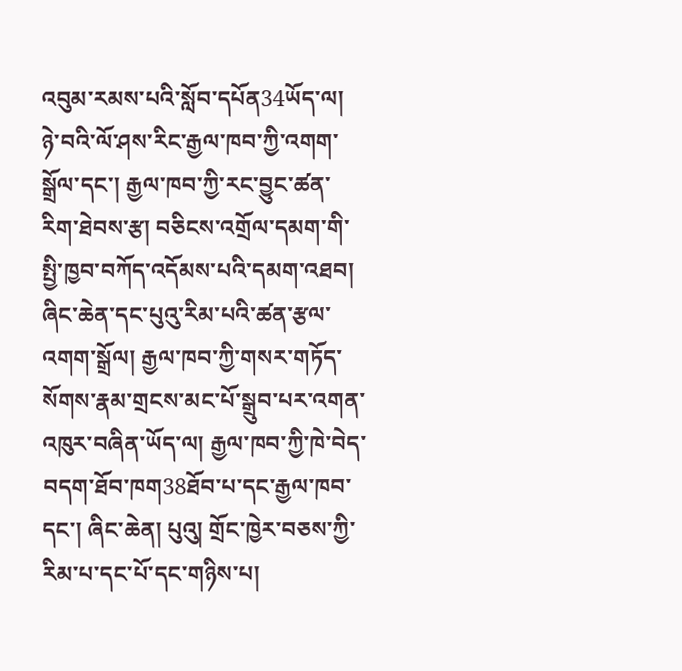འབུམ་རམས་པའི་སློབ་དཔོན34ཡོད་ལ། ཉེ་བའི་ལོ་ཤས་རིང་རྒྱལ་ཁབ་ཀྱི་འགག་སྒྲོལ་དང་། རྒྱལ་ཁབ་ཀྱི་རང་བྱུང་ཚན་རིག་ཐེབས་རྩ། བཅིངས་འགྲོལ་དམག་གི་སྤྱི་ཁྱབ་བཀོད་འདོམས་པའི་དམག་འཐབ། ཞིང་ཆེན་དང་པུའུ་རིམ་པའི་ཚན་རྩལ་འགག་སྒྲོལ། རྒྱལ་ཁབ་ཀྱི་གསར་གཏོད་སོགས་རྣམ་གྲངས་མང་པོ་སྒྲུབ་པར་འགན་འཁུར་བཞིན་ཡོད་ལ། རྒྱལ་ཁབ་ཀྱི་ཁེ་བེད་བདག་ཐོབ་ཁག38ཐོབ་པ་དང་རྒྱལ་ཁབ་དང་། ཞིང་ཆེན། པུའུ། གྲོང་ཁྱེར་བཅས་ཀྱི་རིམ་པ་དང་པོ་དང་གཉིས་པ།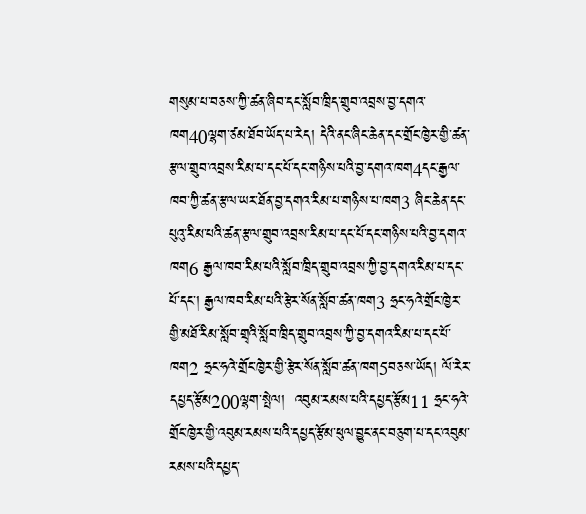གསུམ་པ་བཅས་ཀྱི་ཚན་ཞིབ་དང་སློབ་ཁྲིད་གྲུབ་འབྲས་བྱ་དགའ་ཁག40ལྷག་ཙམ་ཐོབ་ཡོད་པ་རེད། དེའི་ནང་ཞིང་ཆེན་དང་གྲོང་ཁྱེར་གྱི་ཚན་རྩལ་གྲུབ་འབྲས་རིམ་པ་དང་པོ་དང་གཉིས་པའི་བྱ་དགའ་ཁག4དང་རྒྱལ་ཁབ་ཀྱི་ཚན་རྩལ་ཡར་ཐོན་བྱ་དགའ་རིམ་པ་གཉིས་པ་ཁག3 ཞིང་ཆེན་དང་པུའུ་རིམ་པའི་ཚན་རྩལ་གྲུབ་འབྲས་རིམ་པ་དང་པོ་དང་གཉིས་པའི་བྱ་དགའ་ཁག6 རྒྱལ་ཁབ་རིམ་པའི་སློབ་ཁྲིད་གྲུབ་འབྲས་ཀྱི་བྱ་དགའ་རིམ་པ་དང་པོ་དང་། རྒྱལ་ཁབ་རིམ་པའི་རྩེར་སོན་སློབ་ཚན་ཁག3 ཧྲང་ཧའེ་གྲོང་ཁྱེར་གྱི་མཐོ་རིམ་སློབ་གྲྭའི་སློབ་ཁྲིད་གྲུབ་འབྲས་ཀྱི་བྱ་དགའ་རིམ་པ་དང་པོ་ཁག2 ཧྲང་ཧའེ་གྲོང་ཁྱེར་གྱི་རྩེར་སོན་སློབ་ཚན་ཁག5བཅས་ཡོད། ལོ་རེར་དཔྱད་རྩོམ200ལྷག་སྤེལ།  འབུམ་རམས་པའི་དཔྱད་རྩོམ11 ཧྲང་ཧའེ་གྲོང་ཁྱེར་གྱི་འབུམ་རམས་པའི་དཔྱད་རྩོམ་ཕུལ་བྱུང་ནང་བཅུག་པ་དང་འབུམ་རམས་པའི་དཔྱད་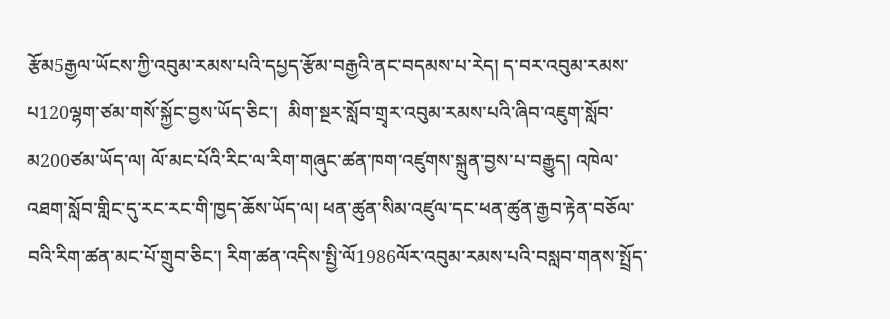རྩོམ5རྒྱལ་ཡོངས་ཀྱི་འབུམ་རམས་པའི་དཔྱད་རྩོམ་བརྒྱའི་ནང་བདམས་པ་རེད། ད་བར་འབུམ་རམས་པ120ལྷག་ཙམ་གསོ་སྐྱོང་བྱས་ཡོད་ཅིང་།  མིག་སྔར་སློབ་གྲྭར་འབུམ་རམས་པའི་ཞིབ་འཇུག་སློབ་མ200ཙམ་ཡོད་ལ། ལོ་མང་པོའི་རིང་ལ་རིག་གཞུང་ཚན་ཁག་འཛུགས་སྐྲུན་བྱས་པ་བརྒྱུད། འཁེལ་འཐག་སློབ་གླིང་དུ་རང་རང་གི་ཁྱད་ཆོས་ཡོད་ལ། ཕན་ཚུན་སིམ་འཛུལ་དང་ཕན་ཚུན་རྒྱབ་རྟེན་བཅོལ་བའི་རིག་ཚན་མང་པོ་གྲུབ་ཅིང་། རིག་ཚན་འདིས་སྤྱི་ལོ1986ལོར་འབུམ་རམས་པའི་བསླབ་གནས་སྤྲོད་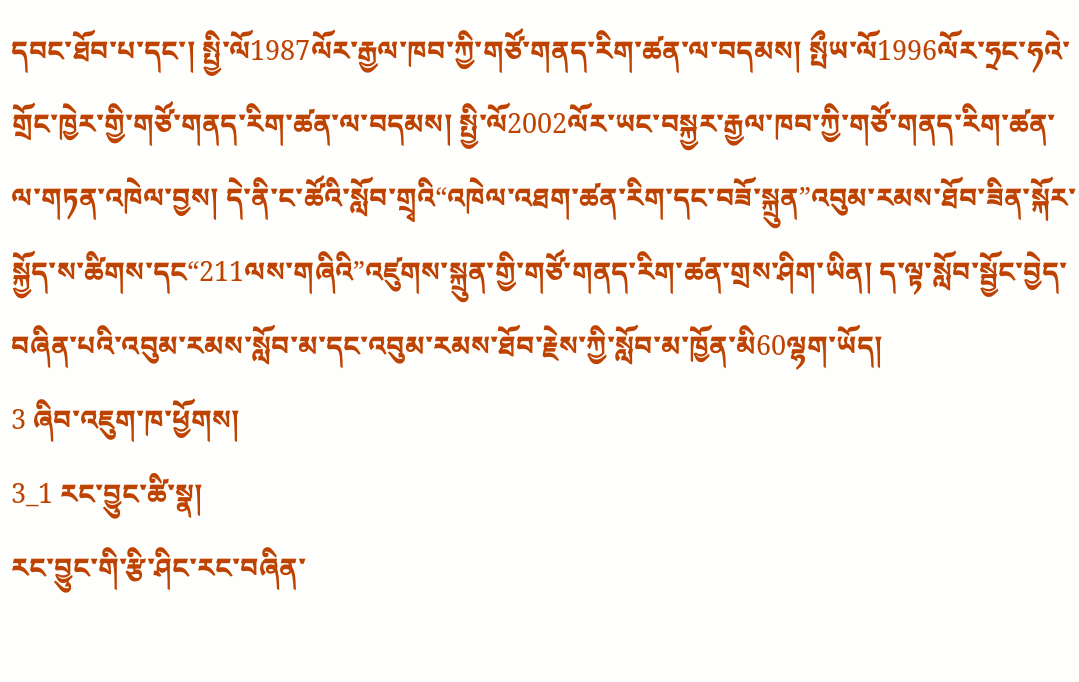དབང་ཐོབ་པ་དང་། སྤྱི་ལོ1987ལོར་རྒྱལ་ཁབ་ཀྱི་གཙོ་གནད་རིག་ཚན་ལ་བདམས། སྤྀཡ་ལོ1996ལོར་ཧྲང་ཧའེ་གྲོང་ཁྱེར་གྱི་གཙོ་གནད་རིག་ཚན་ལ་བདམས། སྤྱི་ལོ2002ལོར་ཡང་བསྐྱར་རྒྱལ་ཁབ་ཀྱི་གཙོ་གནད་རིག་ཚན་ལ་གཏན་འཁེལ་བྱས། དེ་ནི་ང་ཚོའི་སློབ་གྲྭའི“འཁེལ་འཐག་ཚན་རིག་དང་བཟོ་སྐྲུན”འབུམ་རམས་ཐོབ་ཟིན་སྐོར་སྐྱོད་ས་ཚིགས་དང“211ལས་གཞིའི”འཛུགས་སྐྲུན་གྱི་གཙོ་གནད་རིག་ཚན་གྲས་ཤིག་ཡིན། ད་ལྟ་སློབ་སྦྱོང་བྱེད་བཞིན་པའི་འབུམ་རམས་སློབ་མ་དང་འབུམ་རམས་ཐོབ་རྗེས་ཀྱི་སློབ་མ་ཁྱོན་མི60ལྷག་ཡོད།
3 ཞིབ་འཇུག་ཁ་ཕྱོགས།
3_1 རང་བྱུང་ཚི་སྣ།
རང་བྱུང་གི་རྩི་ཤིང་རང་བཞིན་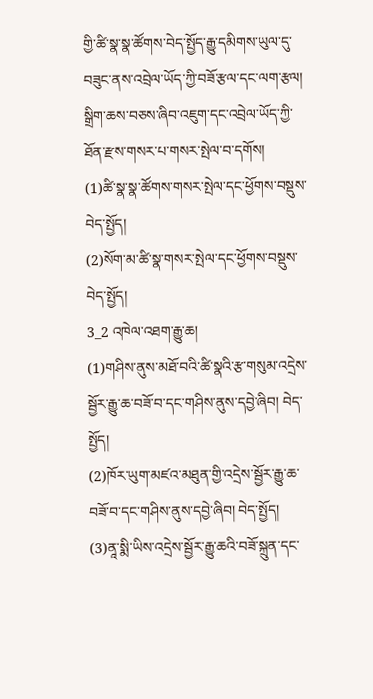གྱི་ཚི་སྣ་སྣ་ཚོགས་བེད་སྤྱོད་རྒྱུ་དམིགས་ཡུལ་དུ་བཟུང་ནས་འབྲེལ་ཡོད་ཀྱི་བཟོ་རྩལ་དང་ལག་རྩལ། སྒྲིག་ཆས་བཅས་ཞིབ་འཇུག་དང་འབྲེལ་ཡོད་ཀྱི་ཐོན་རྫས་གསར་པ་གསར་སྤེལ་བ་དགོས།
(1)ཚི་སྣ་སྣ་ཚོགས་གསར་སྤེལ་དང་ཕྱོགས་བསྡུས་བེད་སྤྱོད།
(2)སོག་མ་ཚི་སྣ་གསར་སྤེལ་དང་ཕྱོགས་བསྡུས་བེད་སྤྱོད།
3_2 འཁེལ་འཐག་རྒྱུ་ཆ།
(1)གཤིས་ནུས་མཐོ་བའི་ཚི་སྣའི་རྩ་གསུམ་འདྲེས་སྦྱོར་རྒྱུ་ཆ་བཟོ་བ་དང་གཤིས་ནུས་དབྱེ་ཞིབ། བེད་སྤྱོད།
(2)ཁོར་ཡུག་མཛའ་མཐུན་གྱི་འདྲེས་སྦྱོར་རྒྱུ་ཆ་བཟོ་བ་དང་གཤིས་ནུས་དབྱེ་ཞིབ། བེད་སྤྱོད།
(3)ནཱ་སྨི་ཡིས་འདྲེས་སྦྱོར་རྒྱུ་ཆའི་བཟོ་སྐྲུན་དང་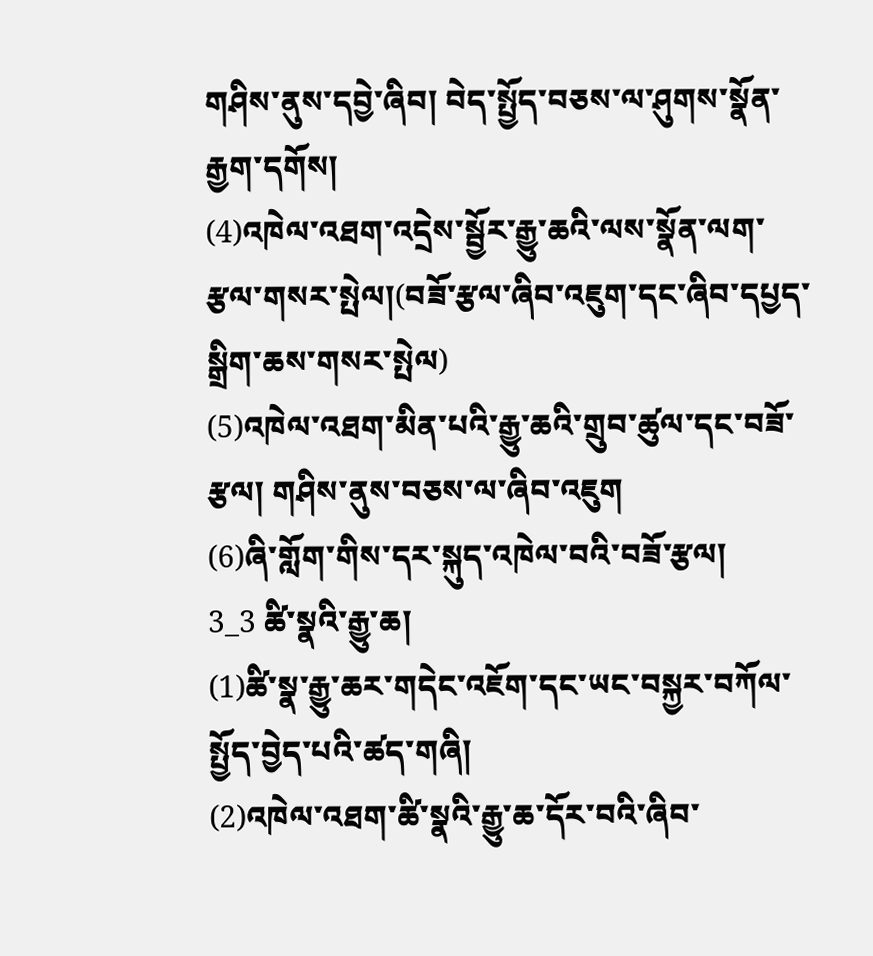གཤིས་ནུས་དབྱེ་ཞིབ། བེད་སྤྱོད་བཅས་ལ་ཤུགས་སྣོན་རྒྱག་དགོས།
(4)འཁེལ་འཐག་འདྲེས་སྦྱོར་རྒྱུ་ཆའི་ལས་སྣོན་ལག་རྩལ་གསར་སྤེལ།(བཟོ་རྩལ་ཞིབ་འཇུག་དང་ཞིབ་དཔྱད་སྒྲིག་ཆས་གསར་སྤེལ)
(5)འཁེལ་འཐག་མིན་པའི་རྒྱུ་ཆའི་གྲུབ་ཚུལ་དང་བཟོ་རྩལ། གཤིས་ནུས་བཅས་ལ་ཞིབ་འཇུག
(6)ཞི་གློག་གིས་དར་སྐུད་འཁེལ་བའི་བཟོ་རྩལ།
3_3 ཚི་སྣའི་རྒྱུ་ཆ།
(1)ཚི་སྣ་རྒྱུ་ཆར་གདེང་འཇོག་དང་ཡང་བསྐྱར་བཀོལ་སྤྱོད་བྱེད་པའི་ཚད་གཞི།
(2)འཁེལ་འཐག་ཚི་སྣའི་རྒྱུ་ཆ་དོར་བའི་ཞིབ་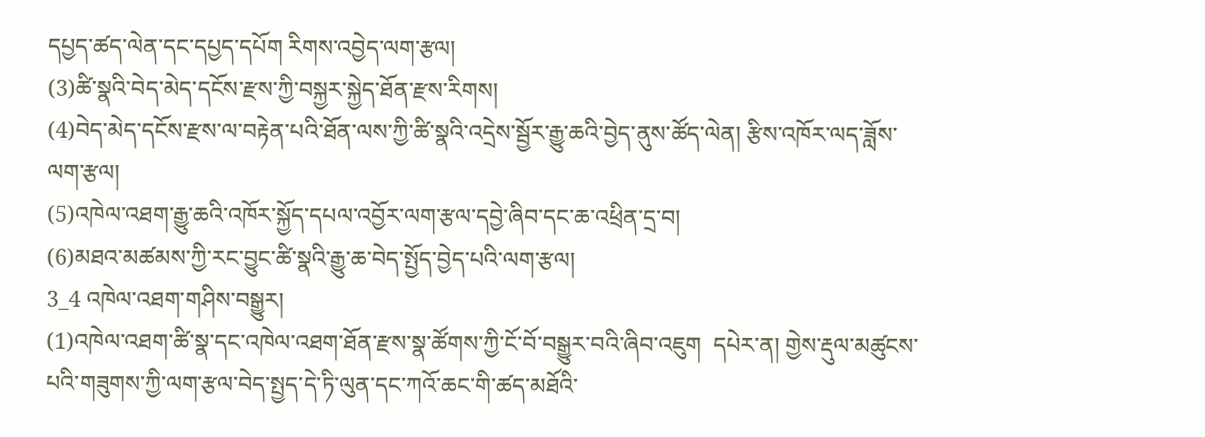དཔྱད་ཚད་ལེན་དང་དཔྱད་དཔོག རིགས་འབྱེད་ལག་རྩལ།
(3)ཚི་སྣའི་བེད་མེད་དངོས་རྫས་ཀྱི་བསྐྱར་སྐྱེད་ཐོན་རྫས་རིགས།
(4)བེད་མེད་དངོས་རྫས་ལ་བརྟེན་པའི་ཐོན་ལས་ཀྱི་ཚི་སྣའི་འདྲེས་སྦྱོར་རྒྱུ་ཆའི་བྱེད་ནུས་ཚོད་ལེན། རྩིས་འཁོར་ལད་ཟློས་ལག་རྩལ།
(5)འཁེལ་འཐག་རྒྱུ་ཆའི་འཁོར་སྐྱོད་དཔལ་འབྱོར་ལག་རྩལ་དབྱེ་ཞིབ་དང་ཆ་འཕྲིན་དྲ་བ།
(6)མཐའ་མཚམས་ཀྱི་རང་བྱུང་ཚི་སྣའི་རྒྱུ་ཆ་བེད་སྤྱོད་བྱེད་པའི་ལག་རྩལ།
3_4 འཁེལ་འཐག་གཤིས་བསྒྱུར།
(1)འཁེལ་འཐག་ཚི་སྣ་དང་འཁེལ་འཐག་ཐོན་རྫས་སྣ་ཚོགས་ཀྱི་ངོ་བོ་བསྒྱུར་བའི་ཞིབ་འཇུག  དཔེར་ན། གྱེས་རྡུལ་མཚུངས་པའི་གཟུགས་ཀྱི་ལག་རྩལ་བེད་སྤྱད་དེ་ཏི་ལུན་དང་ཀའོ་ཆང་གི་ཚད་མཐོའི་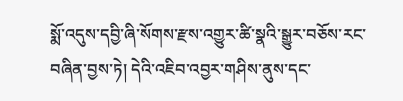སྨོ་འདུས་དབྱི་ཞི་སོགས་རྫས་འགྱུར་ཚི་སྣའི་སྒྱུར་བཅོས་རང་བཞིན་བྱས་ཏེ། དེའི་འཇིབ་འབྱར་གཤིས་ནུས་དང་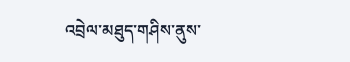འབྲེལ་མཐུད་གཤིས་ནུས་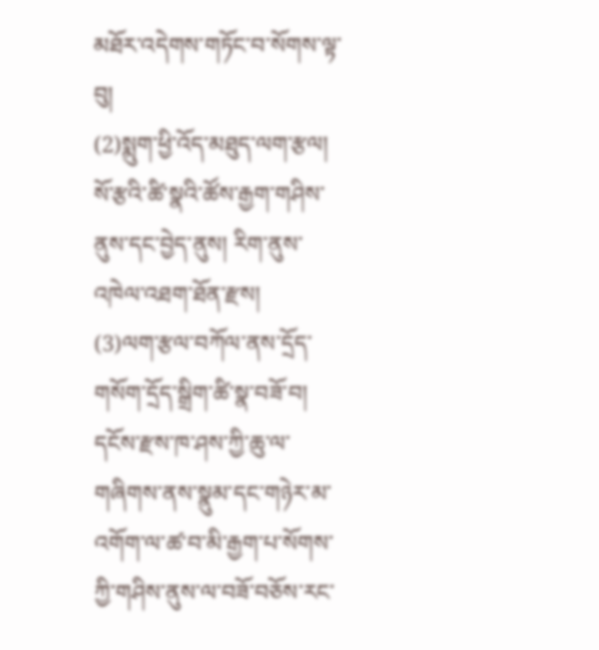མཐོར་འདེགས་གཏོང་བ་སོགས་ལྟ་བུ།
(2)སྨུག་ཕྱི་འོད་མཐུད་ལག་རྩལ། སོ་རྩའི་ཚི་སྣའི་ཚོས་རྒྱག་གཤིས་ནུས་དང་བྱེད་ནུས། རིག་ནུས་འཁེལ་འཐག་ཐོན་རྫས།
(3)ལག་རྩལ་བཀོལ་ནས་དྲོད་གསོག་དྲོད་སྒྲིག་ཚི་སྣ་བཟོ་བ། དངོས་རྫས་ཁ་ཤས་ཀྱི་ཆུ་ལ་གཞིགས་ནས་སྣུམ་དང་གཉེར་མ་འགོག་ལ་ཚ་བ་མི་རྒྱག་པ་སོགས་ཀྱི་གཤིས་ནུས་ལ་བཟོ་བཅོས་རང་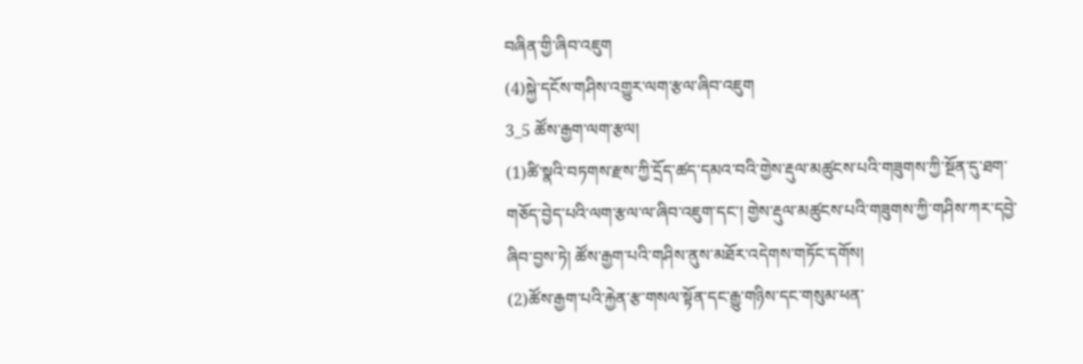བཞིན་གྱི་ཞིབ་འཇུག
(4)སྐྱེ་དངོས་གཤིས་འགྱུར་ལག་རྩལ་ཞིབ་འཇུག
3_5 ཚོས་རྒྱག་ལག་རྩལ།
(1)ཚི་སྣའི་བཏགས་རྫས་ཀྱི་དྲོད་ཚད་དམའ་བའི་གྱེས་རྡུལ་མཚུངས་པའི་གཟུགས་ཀྱི་སྔོན་དུ་ཐག་གཅོད་བྱེད་པའི་ལག་རྩལ་ལ་ཞིབ་འཇུག་དང་། གྱེས་རྡུལ་མཚུངས་པའི་གཟུགས་ཀྱི་གཤིས་ཀར་དབྱེ་ཞིབ་བྱས་ཏེ། ཚོས་རྒྱག་པའི་གཤིས་ནུས་མཐོར་འདེགས་གཏོང་དགོས།
(2)ཚོས་རྒྱག་པའི་རྐྱེན་རྩ་གསལ་སྟོན་དང་རྒྱུ་གཉིས་དང་གསུམ་ཕན་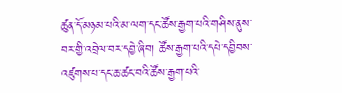ཚུན་དོ་མཉམ་པའི་མ་ལག་དང་ཚོས་རྒྱག་པའི་གཤིས་ནུས་བར་གྱི་འབྲེལ་བར་དབྱེ་ཞིབ། ཚོས་རྒྱག་པའི་དཔེ་དབྱིབས་འཛུགས་པ་དང་ཆ་ཚང་བའི་ཚོས་རྒྱག་པའི་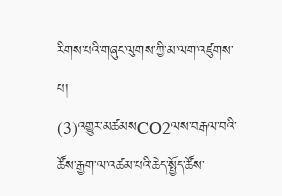རིགས་པའི་གཞུང་ལུགས་ཀྱི་མ་ལག་འཛུགས་པ།
(3)འགྱུར་མཚམསCO2ལས་བརྒལ་བའི་ཚོས་རྒྱག་ལ་འཚམ་པའི་ཆེད་སྤྱོད་ཚོས་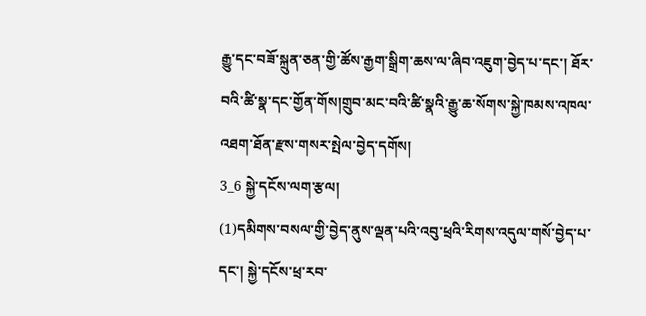རྒྱུ་དང་བཟོ་སྐྲུན་ཅན་གྱི་ཚོས་རྒྱག་སྒྲིག་ཆས་ལ་ཞིབ་འཇུག་བྱེད་པ་དང་། ཐོར་བའི་ཚི་སྣ་དང་གྱོན་གོས།གྲུབ་མང་བའི་ཚི་སྣའི་རྒྱུ་ཆ་སོགས་སྐྱེ་ཁམས་འཁལ་འཐག་ཐོན་རྫས་གསར་སྤེལ་བྱེད་དགོས།
3_6 སྐྱེ་དངོས་ལག་རྩལ།
(1)དམིགས་བསལ་གྱི་བྱེད་ནུས་ལྡན་པའི་འབུ་ཕྲའི་རིགས་འདུལ་གསོ་བྱེད་པ་དང་། སྐྱེ་དངོས་ཕྲ་རབ་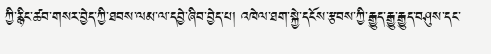ཀྱི་རྙིང་ཚབ་གསར་བྱེད་ཀྱི་ཐབས་ལམ་ལ་དབྱེ་ཞིབ་བྱེད་པ། འཁེལ་ཐག་སྐྱེ་དངོས་རྩབས་ཀྱི་རྒྱུད་རྒྱུ་རྒྱུད་བཤུས་དང་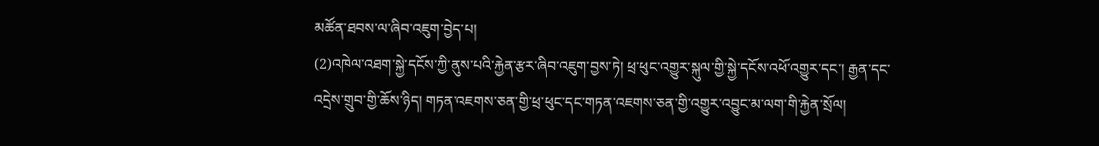མཚོན་ཐབས་ལ་ཞིབ་འཇུག་བྱེད་པ།
(2)འཁེལ་འཐག་སྐྱེ་དངོས་ཀྱི་ནུས་པའི་རྐྱེན་རྩར་ཞིབ་འཇུག་བྱས་ཏེ། ཕྲ་ཕུང་འགྱུར་སྐུལ་གྱི་སྐྱེ་དངོས་འཕོ་འགྱུར་དང་། རྒྱན་དང་འདྲེས་གྲུབ་གྱི་ཆོས་ཉིད། གཏན་འཇགས་ཅན་གྱི་ཕྲ་ཕུང་དང་གཏན་འཇགས་ཅན་གྱི་འགྱུར་འབྱུང་མ་ལག་གི་རྐྱེན་སྲོལ།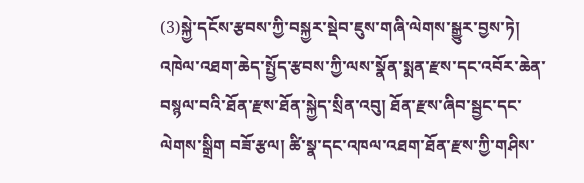(3)སྐྱེ་དངོས་རྩབས་ཀྱི་བསྐྱར་སྡེབ་ཇུས་གཞི་ལེགས་སྒྱུར་བྱས་ཏེ། འཁེལ་འཐག་ཆེད་སྤྱོད་རྩབས་ཀྱི་ལས་སྣོན་སྨན་རྫས་དང་འབོར་ཆེན་བསྙལ་བའི་ཐོན་རྫས་ཐོན་སྐྱེད་སྲིན་འབུ། ཐོན་རྫས་ཞིབ་སྦྱང་དང་ལེགས་སྒྲིག བཟོ་རྩལ། ཚི་སྣ་དང་འཁལ་འཐག་ཐོན་རྫས་ཀྱི་གཤིས་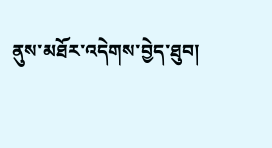ནུས་མཐོར་འདེགས་བྱེད་ཐུབ།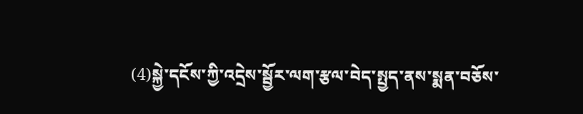(4)སྐྱེ་དངོས་ཀྱི་འདྲེས་སྦྱོར་ལག་རྩལ་བེད་སྤྱད་ནས་སྨན་བཅོས་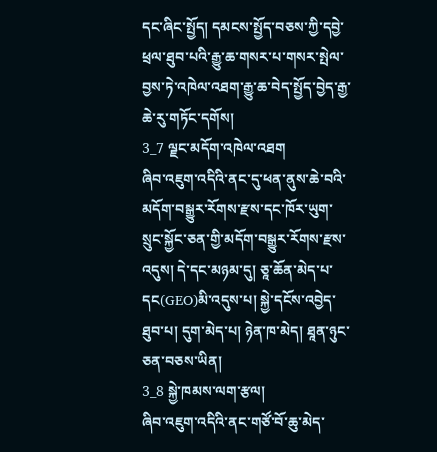དང་ཞིང་སྤྱོད། དམངས་སྤྱོད་བཅས་ཀྱི་དབྱེ་ཕྲལ་ཐུབ་པའི་རྒྱུ་ཆ་གསར་པ་གསར་སྤེལ་བྱས་ཏེ་འཁེལ་འཐག་རྒྱུ་ཆ་བེད་སྤྱོད་བྱེད་རྒྱ་ཆེ་རུ་གཏོང་དགོས།
3_7 ལྗང་མདོག་འཁེལ་འཐག
ཞིབ་འཇུག་འདིའི་ནང་དུ་ཕན་ནུས་ཆེ་བའི་མདོག་བསྒྱུར་རོགས་རྫས་དང་ཁོར་ཡུག་སྲུང་སྐྱོང་ཅན་གྱི་མདོག་བསྒྱུར་རོགས་རྫས་འདུས། དེ་དང་མཉམ་དུ། ཅཱ་ཆོན་མེད་པ་དང(GEO)མི་འདུས་པ། སྐྱེ་དངོས་འབྱེད་ཐུབ་པ། དུག་མེད་པ། ཉེན་ཁ་མེད། ཐཱན་ཉུང་ཅན་བཅས་ཡིན།
3_8 སྐྱེ་ཁམས་ལག་རྩལ།
ཞིབ་འཇུག་འདིའི་ནང་གཙོ་བོ་ཆུ་མེད་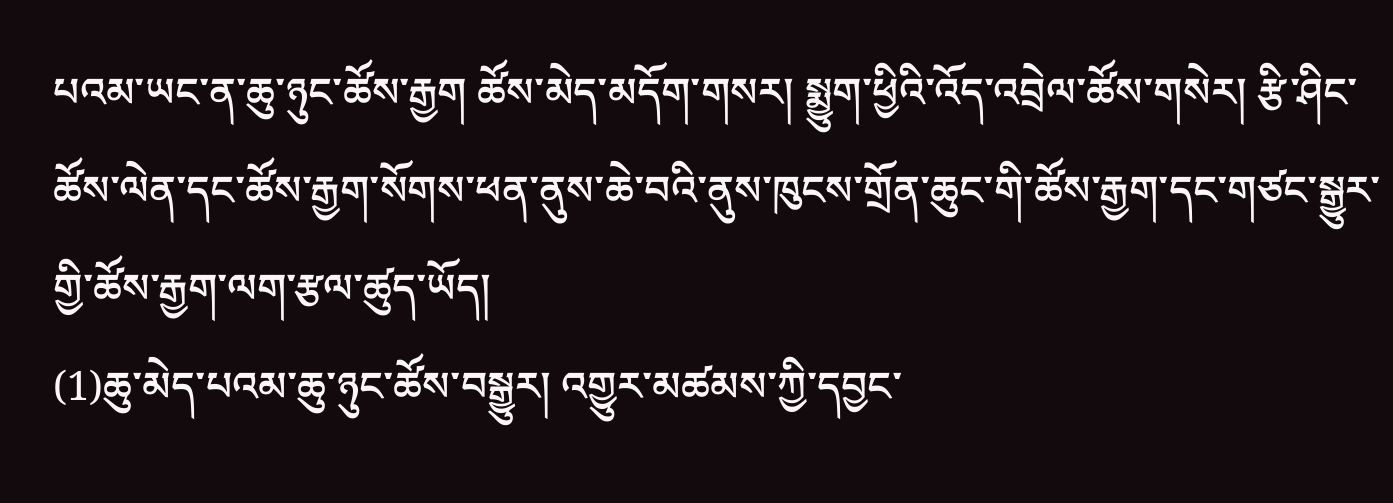པའམ་ཡང་ན་ཆུ་ཉུང་ཚོས་རྒྱག ཚོས་མེད་མདོག་གསར། སྨྱུག་ཕྱིའི་འོད་འབྲེལ་ཚོས་གསེར། རྩི་ཤིང་ཚོས་ལེན་དང་ཚོས་རྒྱག་སོགས་ཕན་ནུས་ཆེ་བའི་ནུས་ཁུངས་གྲོན་ཆུང་གི་ཚོས་རྒྱག་དང་གཙང་སྒྱུར་གྱི་ཚོས་རྒྱག་ལག་རྩལ་ཚུད་ཡོད།
(1)ཆུ་མེད་པའམ་ཆུ་ཉུང་ཚོས་བསྒྱུར། འགྱུར་མཚམས་ཀྱི་དབྱང་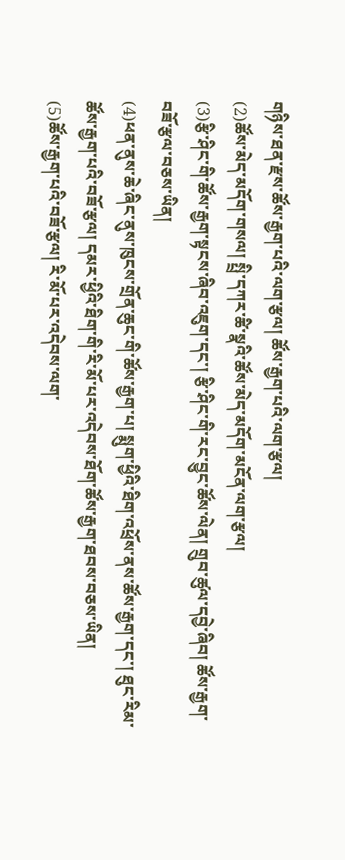གཉིས་ཐན་རྫས་ཚོས་རྒྱག་པའི་ལག་རྩལ། ཚོས་རྒྱག་པའི་ལག་རྩལ།
(2)ཚོས་མེད་མདོག་གསལ། སྤྲི་དཀར་ཚི་སྣའི་ཚོས་མེད་མདོག་མངོན་ལག་རྩལ།
(3)རྩི་ཤིང་གི་ཚོས་རྒྱག་སྟངས་ཞིབ་འཇུག་དང་། རྩི་ཤིང་གི་རང་བྱུང་ཚོས་ལེན། གྲུབ་ཚུལ་དབྱེ་ཞིབ། ཚོས་རྒྱག་བཟོ་རྩལ་བཅས་ཡིན།
(4)ཕན་ནུས་ཆེ་ཞིང་ནུས་ཁུངས་གྲོན་ཆུང་གི་ཚོས་རྒྱག་པ། སྨུག་ཕྱིའི་ཐིག་འཕྲོས་ནས་ཚོས་རྒྱག་དང་། ཐུང་རིམ་ཚོས་རྒྱག་པའི་བཟོ་རྩལ། དམར་ཕྱིའི་ཐིག་གི་རི་མོ་པར་འདེབས་ཐོག་ཚོས་རྒྱག་ཐབས་བཅས་ཡིན།
(5)ཚོས་རྒྱག་པའི་བཟོ་རྩལ། རི་མོ་པར་འདེབས་ལག་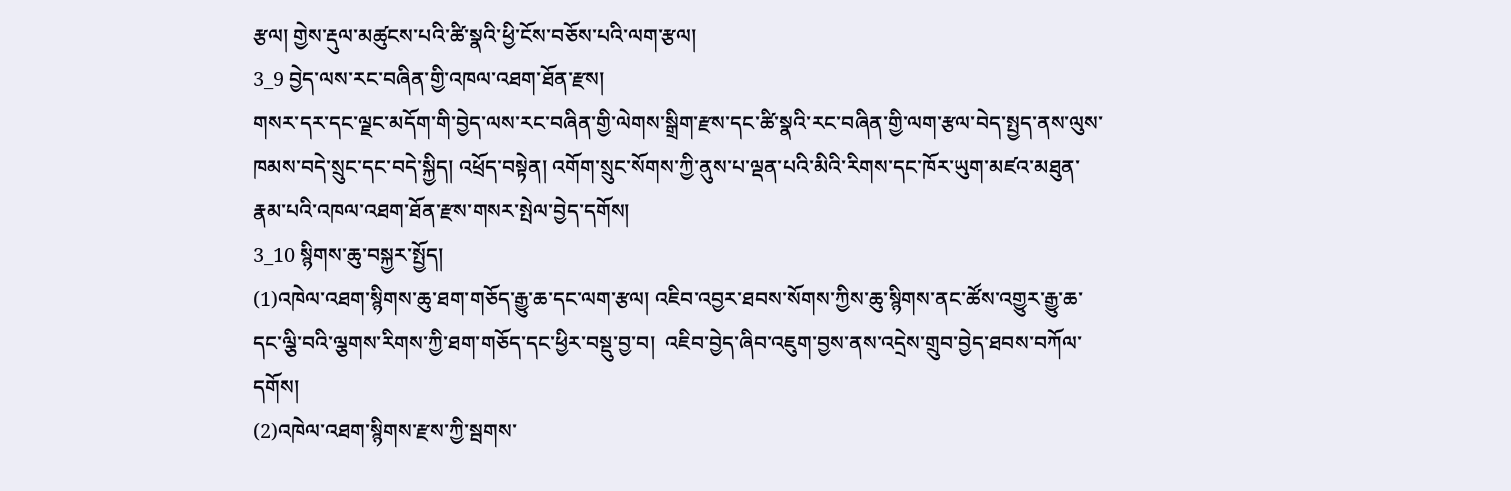རྩལ། གྱེས་རྡུལ་མཚུངས་པའི་ཚི་སྣའི་ཕྱི་ངོས་བཅོས་པའི་ལག་རྩལ།
3_9 བྱེད་ལས་རང་བཞིན་གྱི་འཁལ་འཐག་ཐོན་རྫས།
གསར་དར་དང་ལྗང་མདོག་གི་བྱེད་ལས་རང་བཞིན་གྱི་ལེགས་སྒྲིག་རྫས་དང་ཚི་སྣའི་རང་བཞིན་གྱི་ལག་རྩལ་བེད་སྤྱད་ནས་ལུས་ཁམས་བདེ་སྲུང་དང་བདེ་སྐྱིད། འཕྲོད་བསྟེན། འགོག་སྲུང་སོགས་ཀྱི་ནུས་པ་ལྡན་པའི་མིའི་རིགས་དང་ཁོར་ཡུག་མཛའ་མཐུན་རྣམ་པའི་འཁལ་འཐག་ཐོན་རྫས་གསར་སྤེལ་བྱེད་དགོས།
3_10 སྙིགས་ཆུ་བསྐྱར་སྤྱོད།
(1)འཁེལ་འཐག་སྙིགས་ཆུ་ཐག་གཅོད་རྒྱུ་ཆ་དང་ལག་རྩལ། འཇིབ་འབྱར་ཐབས་སོགས་ཀྱིས་ཆུ་སྙིགས་ནང་ཚོས་འགྱུར་རྒྱུ་ཆ་དང་ལྕི་བའི་ལྕགས་རིགས་ཀྱི་ཐག་གཅོད་དང་ཕྱིར་བསྡུ་བྱ་བ།  འཇིབ་བྱེད་ཞིབ་འཇུག་བྱས་ནས་འདྲེས་གྲུབ་བྱེད་ཐབས་བཀོལ་དགོས།
(2)འཁེལ་འཐག་སྙིགས་རྫས་ཀྱི་སྦགས་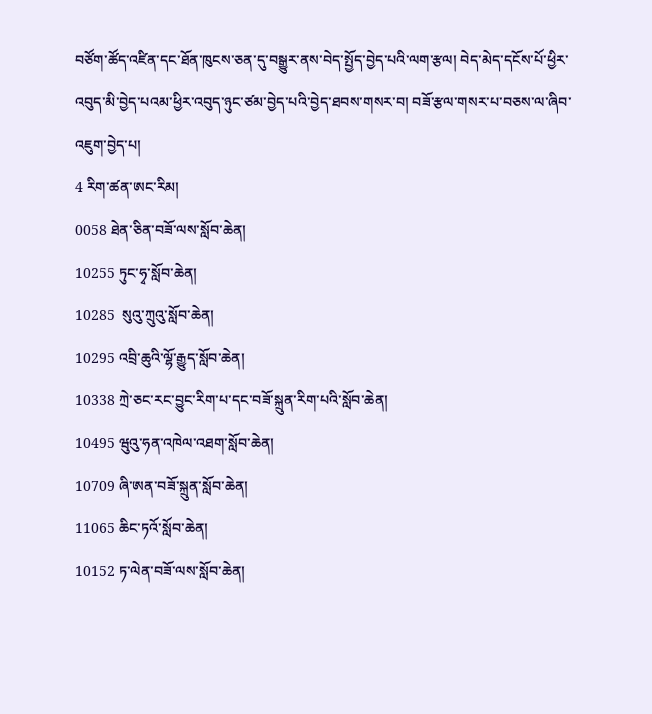བཙོག་ཚོད་འཛིན་དང་ཐོན་ཁུངས་ཅན་དུ་བསྒྱུར་ནས་བེད་སྤྱོད་བྱེད་པའི་ལག་རྩལ། བེད་མེད་དངོས་པོ་ཕྱིར་འབུད་མི་བྱེད་པའམ་ཕྱིར་འབུད་ཉུང་ཙམ་བྱེད་པའི་བྱེད་ཐབས་གསར་བ། བཟོ་རྩལ་གསར་པ་བཅས་ལ་ཞིབ་འཇུག་བྱེད་པ།
4 རིག་ཚན་ཨང་རིམ།
0058 ཐེན་ཅིན་བཟོ་ལས་སློབ་ཆེན།
10255 ཏུང་ཧྭ་སློབ་ཆེན།
10285  སུའུ་ཀྲུའུ་སློབ་ཆེན།
10295 འབྲི་ཆུའི་ལྷོ་རྒྱུད་སློབ་ཆེན།
10338 ཀྲེ་ཅང་རང་བྱུང་རིག་པ་དང་བཟོ་སྐྲུན་རིག་པའི་སློབ་ཆེན།
10495 ཝུའུ་ཧན་འཁེལ་འཐག་སློབ་ཆེན།
10709 ཞི་ཨན་བཟོ་སྐྲུན་སློབ་ཆེན།
11065 ཆིང་ཏའོ་སློབ་ཆེན།
10152 ཏ་ལེན་བཟོ་ལས་སློབ་ཆེན།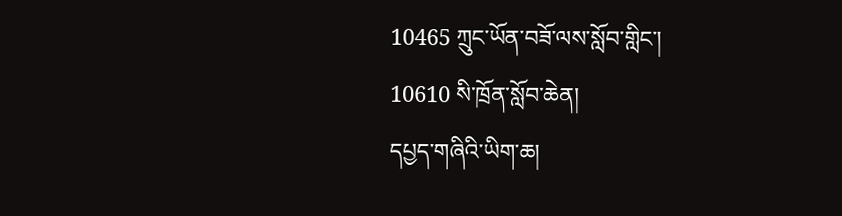10465 ཀྲུང་ཡོན་བཟོ་ལས་སློབ་གླིང་།
10610 སི་ཁྲོན་སློབ་ཆེན།
དཔྱད་གཞིའི་ཡིག་ཆ།